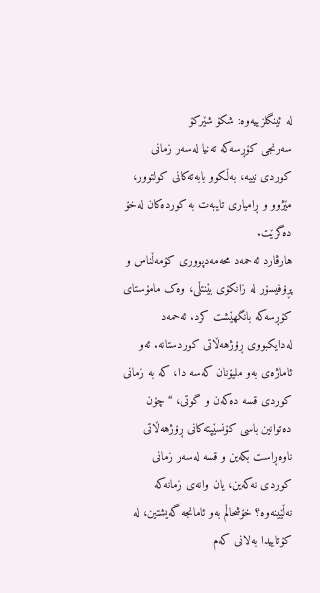لە ئینگلزییەوە: شکۆ شێرکۆ
سەرنجی کۆڕسەکە تەنیا لەسەر زمانی کوردی نییە، بەڵکوو بابەتەکانی کولتوور، مێژوو و ڕامیاری تایبەت بە کوردەکان لەخۆ دەگرێت.
هارڤارد ئەحمەد محەمەدپووری کۆمەڵناس و پڕۆفیسۆر لە زانکۆی بێنتڵی، وەک مامۆستای کۆڕسەکە بانگهێشت کرد. ئەحمەد لەدایکبووی ڕۆژهەڵاتی کوردستانە. ئەو ئاماژەی بەو ملیۆنان کەسە دا، کە بە زمانی کوردی قسە دەکەن و گوتی، “چۆن دەتوانین باسی کۆنسێپتەکانی ڕۆژهەڵاتی ناوەڕاست بکەین و قسە لەسەر زمانی کوردی نەکەین، یان وانەی زمانەکە نەڵێینەوە؟ خۆشحاڵم بەو ئامانجە گەیشتین، لە کۆتاییدا بەلانی کەم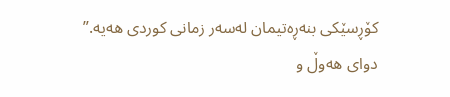کۆڕسێکی بنەڕەتیمان لەسەر زمانی کوردی هەیە.”
دوای هەوڵ و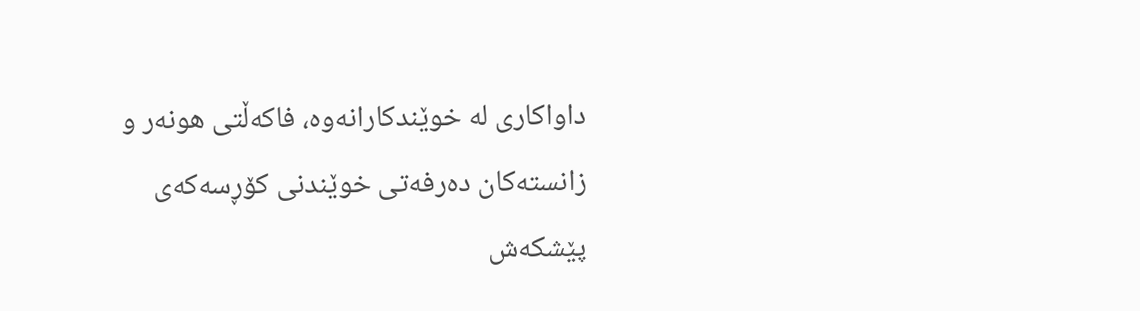داواکاری لە خوێندکارانەوە، فاکەڵتی هونەر و زانستەکان دەرفەتی خوێندنی کۆڕسەکەی پێشکەش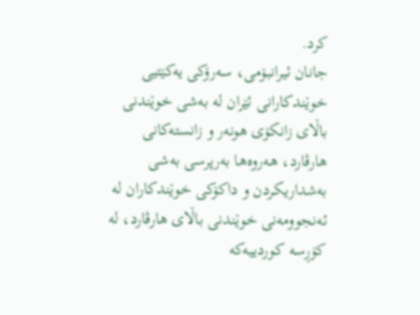کرد.
جانان ئیرانبۆمی، سەرۆکی یەکێتیی خوێندکارانی ئێران لە بەشی خوێندنی باڵای زانکۆی هونەر و زانستەکانی هارڤارد، هەروەها بەرپرسی بەشی بەشداریکردن و داکۆکی خوێندکاران لە ئەنجوومەنی خوێندنی باڵای هارڤارد، لە کۆڕسە کوردییەکە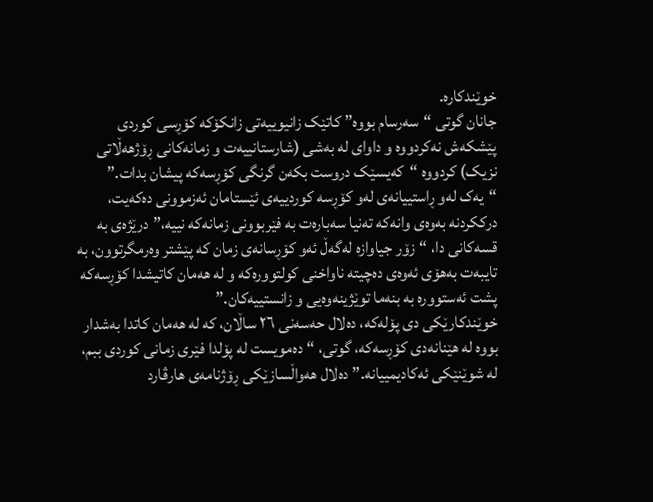خوێندکارە.
جانان گوتی “سەرسام بووە” کاتێک زانیوییەتی زانکۆکە کۆڕسی کوردی پێشکەش نەکردووە و داوای لە بەشی (شارستانییەت و زمانەکانی ڕۆژهەڵاتی نزیک) کردووە “کەیسێک دروست بکەن گرنگی کۆڕسەکە پیشان بدات.”
“یەک لەو ڕاستییانەی لەو کۆڕسە کوردییەی ئێستامان ئەزموونی دەکەیت، درککردنە بەوەی وانەکە تەنیا سەبارەت بە فێربوونی زمانەکە نییە،” درێژەی بە قسەکانی دا، “زۆر جیاوازە لەگەڵ ئەو کۆڕسانەی زمان کە پێشتر وەرمگرتوون، بە تایبەت بەهۆی ئەوەی دەچیتە ناواخنی کولتوورەکە و لە هەمان کاتیشدا کۆڕسەکە پشت ئەستوورە بە بنەما توێژینەوەیی و زانستییەکان.”
خوێندکارێکی دی پۆلەکە، دەلال حەسەنی ٢٦ ساڵان، کە لە هەمان کاتدا بەشدار بووە لە هێنانەدی کۆڕسەکە، گوتی، “دەمویست لە پۆلدا فێری زمانی کوردی ببم، لە شوێنێکی ئەکادیمییانە.” دەلال هەواڵسازێکی ڕۆژنامەی هارڤارد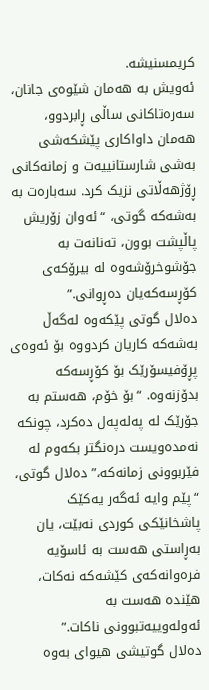کریمسنیشە.
ئەویش بە هەمان شێوەی جانان، سەرەتاکانی ساڵی ڕابردوو، هەمان داواکاری پێشکەشی بەشی شارستانییەت و زمانەکانی ڕۆژهەڵاتی نزیک کرد. سەبارەت بە بەشەکە گوتی، “ئەوان زۆریش پاڵپشت بوون، تەنانەت بە جۆشوخرۆشەوە لە بیرۆکەی کۆڕسەکەیان دەڕوانی.”
دەلال گوتی پێکەوە لەگەڵ بەشەکە کاریان کردووە بۆ ئەوەی پڕۆفیسۆرێک بۆ کۆڕسەکە بدۆزنەوە. “بۆ خۆم، هەستم بە جۆرێک لە پەلەپەل دەکرد، چونکە نەمدەویست درەنگتر بکەوم لە فێربوونی زمانەکە،” دەلال گوتی، “پێم وایە ئەگەر یەکێک پاشخانێکی کوردی نەبێت، یان بەڕاستی هەست بە ئاسۆیە فرەوانەکەی کێشەکە نەکات، هێندە هەست بە ئەولەوییەتبوونی ناکات.”
دەلال گوتیشی هیوای بەوە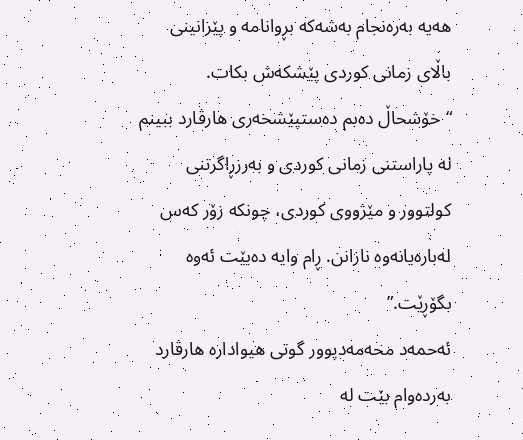هەیە بەرەنجام بەشەکە بڕوانامە و پێزانینی باڵای زمانی کوردی پێشکەش بکات. “خۆشحاڵ دەبم دەستپێشخەری هارڤارد ببینم لە پاراستنی زمانی کوردی و بەرزڕاگرتنی کولتوور و مێژووی کوردی، چونکە زۆر کەس لەبارەیانەوە نازانن. ڕام وایە دەبێت ئەوە بگۆڕێت.”
ئەحمەد محەمەدپوور گوتی هیوادارە هارڤارد بەردەوام بێت لە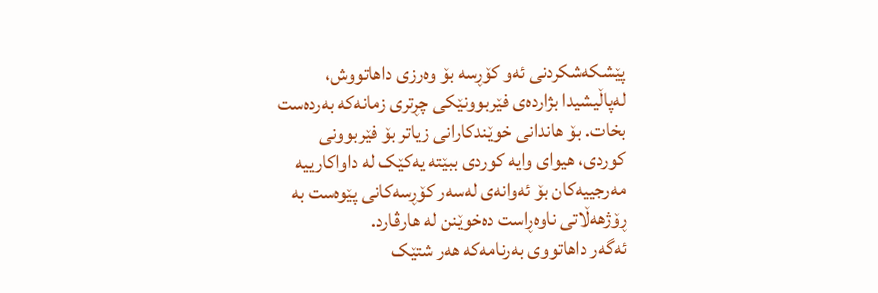پێشکەشکردنی ئەو کۆڕسە بۆ وەرزی داهاتووش، لەپاڵیشیدا بژاردەی فێربوونێکی چڕتری زمانەکە بەردەست بخات. بۆ هاندانی خوێندکارانی زیاتر بۆ فێربوونی کوردی، هیوای وایە کوردی ببێتە یەکێک لە داواکارییە مەرجییەکان بۆ ئەوانەی لەسەر کۆڕسەکانی پێوەست بە ڕۆژهەڵاتی ناوەڕاست دەخوێنن لە هارڤارد.
ئەگەر داهاتووی بەرنامەکە هەر شتێک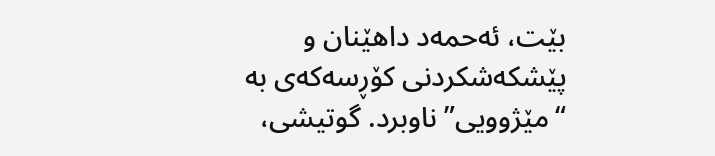بێت، ئەحمەد داهێنان و پێشکەشکردنی کۆڕسەکەی بە “مێژوویی” ناوبرد. گوتیشی،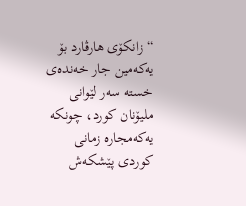“زانکۆی هارڤارد بۆ یەکەمین جار خەندەی خستە سەر لێوانی ملیۆنان کورد، چونکە یەکەمجارە زمانی کوردی پێشکەش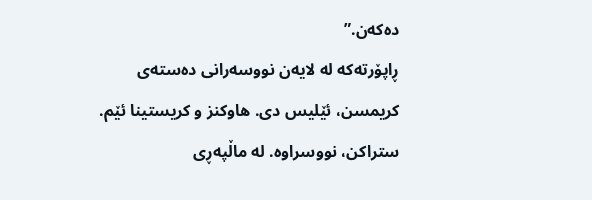دەکەن.”
ڕاپۆرتەکە لە لایەن نووسەرانی دەستەی کریمسن، ئێلیس دی. هاوکنز و کریستینا ئێم. ستراکن، نووسراوە. لە ماڵپەڕی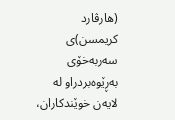(هارڤارد کریمسن)ی سەربەخۆی بەڕێوەبردراو لە لایەن خوێندکاران،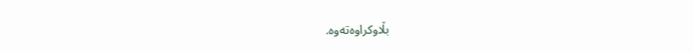بڵاوکراوەتەوە.